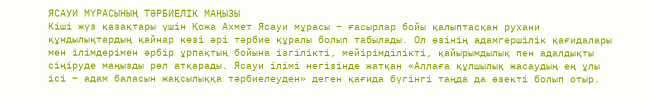ЯСАУИ МҮРАСЫНЫҢ ТӘРБИЕЛІК МАҢЫЗЫ
Кіші жүз қазақтары үшін Қожа Ахмет Ясауи мұрасы – ғасырлар бойы қалыптасқан рухани құндылықтардың қайнар көзі әрі тәрбие құралы болып табылады. Ол өзінің адамгершілік қағидалары мен ілімдерімен әрбір ұрпақтың бойына ізгілікті, мейірімділікті, қайырымдылық пен адалдықты сіңіруде маңызды рөл атқарады. Ясауи ілімі негізінде жатқан «Аллаға құлшылық жасаудың ең ұлы ісі – адам баласын жақсылыққа тәрбиелеуден» деген қағида бүгінгі таңда да өзекті болып отыр.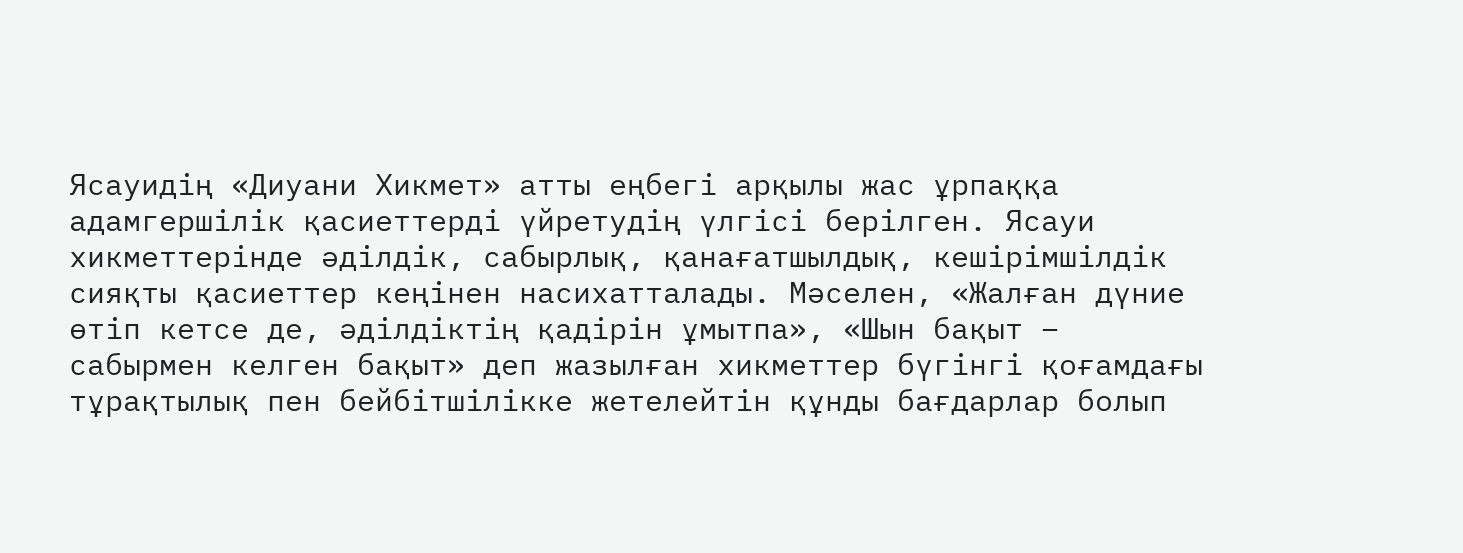Ясауидің «Диуани Хикмет» атты еңбегі арқылы жас ұрпаққа адамгершілік қасиеттерді үйретудің үлгісі берілген. Ясауи хикметтерінде әділдік, сабырлық, қанағатшылдық, кешірімшілдік сияқты қасиеттер кеңінен насихатталады. Мәселен, «Жалған дүние өтіп кетсе де, әділдіктің қадірін ұмытпа», «Шын бақыт – сабырмен келген бақыт» деп жазылған хикметтер бүгінгі қоғамдағы тұрақтылық пен бейбітшілікке жетелейтін құнды бағдарлар болып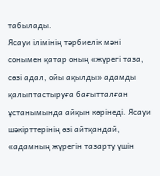табылады.
Ясауи ілімінің тәрбиелік мәні сонымен қатар оның «жүрегі таза, сөзі адал, ойы ақылды» адамды қалыптастыруға бағытталған ұстанымында айқын көрінеді. Ясауи шәкірттерінің өзі айтқандай, «адамның жүрегін тазарту үшін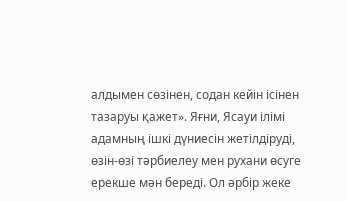алдымен сөзінен, содан кейін ісінен тазаруы қажет». Яғни, Ясауи ілімі адамның ішкі дүниесін жетілдіруді, өзін-өзі тәрбиелеу мен рухани өсуге ерекше мән береді. Ол әрбір жеке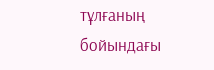тұлғаның бойындағы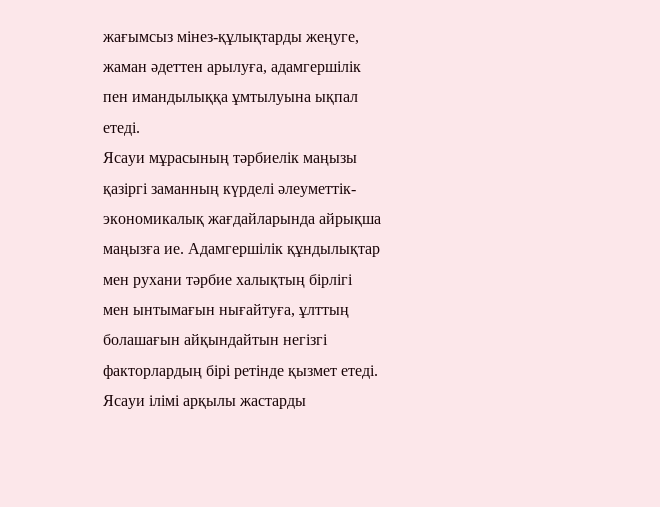жағымсыз мінез-құлықтарды жеңуге, жаман әдеттен арылуға, адамгершілік пен имандылыққа ұмтылуына ықпал етеді.
Ясауи мұрасының тәрбиелік маңызы қазіргі заманның күрделі әлеуметтік-экономикалық жағдайларында айрықша маңызға ие. Адамгершілік құндылықтар мен рухани тәрбие халықтың бірлігі мен ынтымағын нығайтуға, ұлттың болашағын айқындайтын негізгі факторлардың бірі ретінде қызмет етеді. Ясауи ілімі арқылы жастарды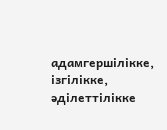адамгершілікке, ізгілікке, әділеттілікке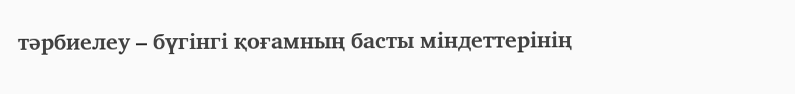тәрбиелеу – бүгінгі қоғамның басты міндеттерінің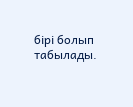бірі болып табылады.